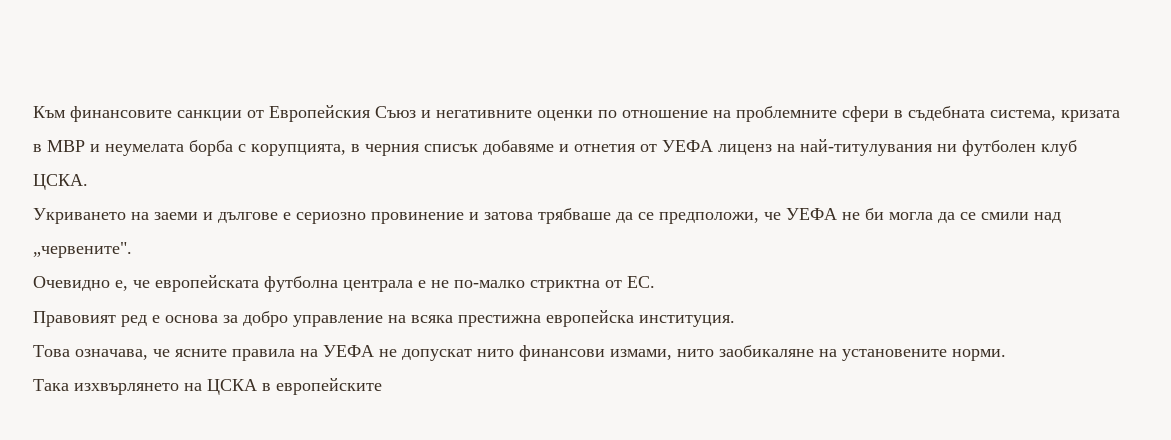Към финансовите санкции от Европейския Съюз и негативните оценки по отношение на проблемните сфери в съдебната система, кризата в МВР и неумелата борба с корупцията, в черния списък добавяме и отнетия от УЕФА лиценз на най-титулувания ни футболен клуб ЦСКА.
Укриването на заеми и дългове е сериозно провинение и затова трябваше да се предположи, че УЕФА не би могла да се смили над „червените".
Очевидно е, че европейската футболна централа е не по-малко стриктна от ЕС.
Правовият ред е основа за добро управление на всяка престижна европейска институция.
Това означава, че ясните правила на УЕФА не допускат нито финансови измами, нито заобикаляне на установените норми.
Така изхвърлянето на ЦСКА в европейските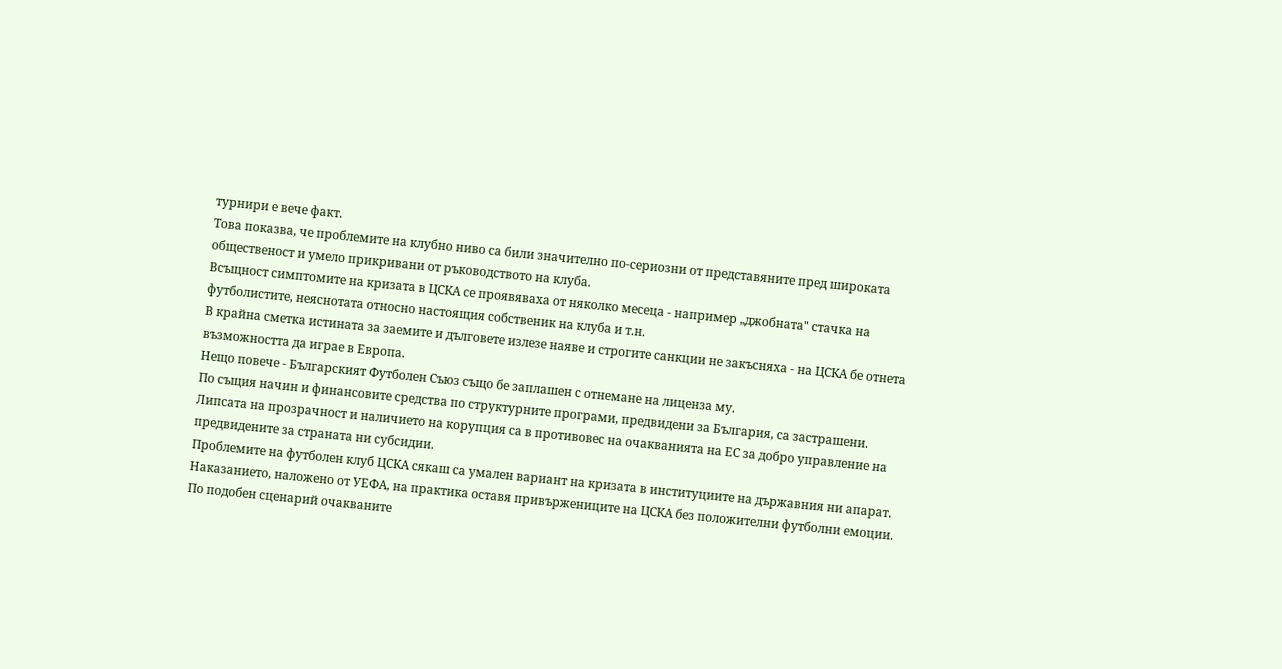турнири е вече факт.
Това показва, че проблемите на клубно ниво са били значително по-сериозни от представяните пред широката общественост и умело прикривани от ръководството на клуба.
Всъщност симптомите на кризата в ЦСКА се проявяваха от няколко месеца - например „джобната" стачка на футболистите, неяснотата относно настоящия собственик на клуба и т.н.
В крайна сметка истината за заемите и дълговете излезе наяве и строгите санкции не закъсняха - на ЦСКА бе отнета възможността да играе в Европа.
Нещо повече - Българският Футболен Съюз също бе заплашен с отнемане на лиценза му.
По същия начин и финансовите средства по структурните програми, предвидени за България, са застрашени.
Липсата на прозрачност и наличието на корупция са в противовес на очакванията на ЕС за добро управление на предвидените за страната ни субсидии.
Проблемите на футболен клуб ЦСКА сякаш са умален вариант на кризата в институциите на държавния ни апарат.
Наказанието, наложено от УЕФА, на практика оставя привържениците на ЦСКА без положителни футболни емоции.
По подобен сценарий очакваните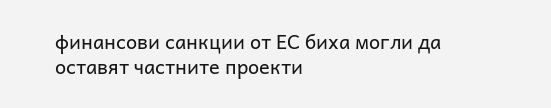финансови санкции от ЕС биха могли да оставят частните проекти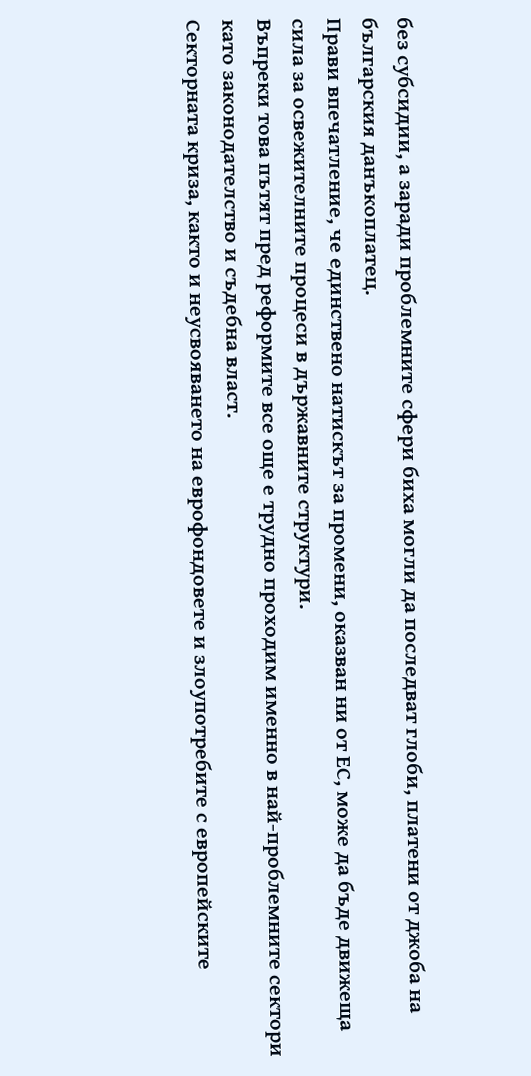без субсидии, а заради проблемните сфери биха могли да последват глоби, платени от джоба на българския данъкоплатец.
Прави впечатление, че единствено натискът за промени, оказван ни от ЕС, може да бъде движеща сила за освежителните процеси в държавните структури.
Въпреки това пътят пред реформите все още е трудно проходим именно в най-проблемните сектори като законодателство и съдебна власт.
Секторната криза, както и неусвояването на еврофондовете и злоупотребите с европейските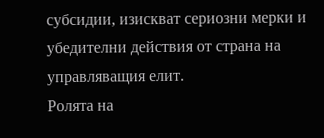субсидии, изискват сериозни мерки и убедителни действия от страна на управляващия елит.
Ролята на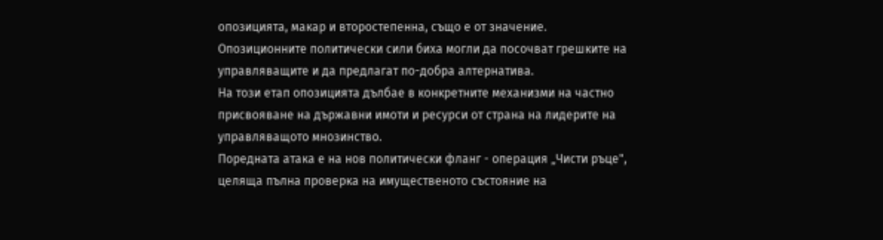опозицията, макар и второстепенна, също е от значение. Опозиционните политически сили биха могли да посочват грешките на управляващите и да предлагат по-добра алтернатива.
На този етап опозицията дълбае в конкретните механизми на частно присвояване на държавни имоти и ресурси от страна на лидерите на управляващото мнозинство.
Поредната атака е на нов политически фланг - операция „Чисти ръце", целяща пълна проверка на имущественото състояние на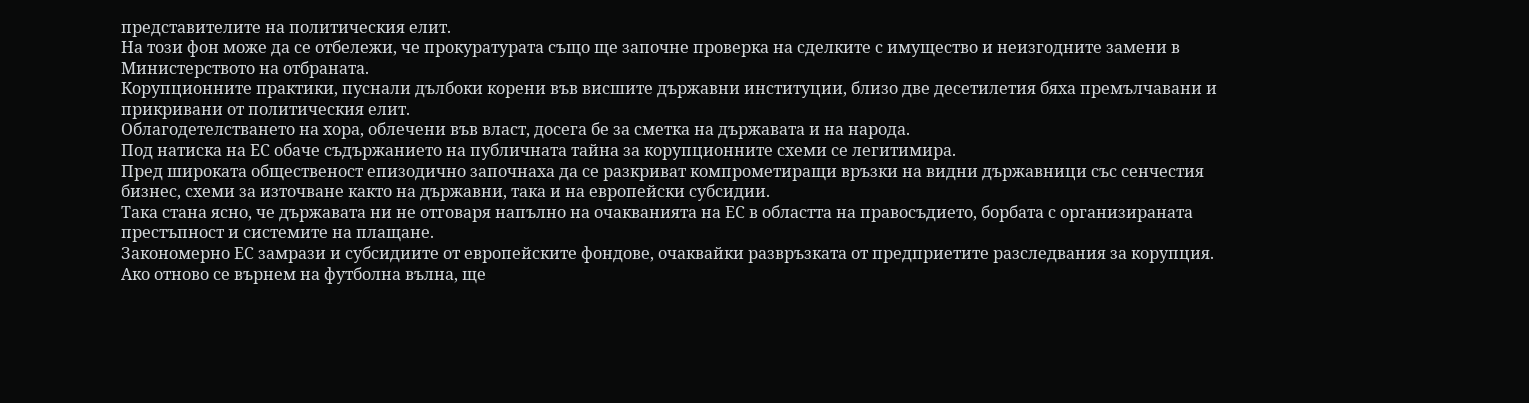представителите на политическия елит.
На този фон може да се отбележи, че прокуратурата също ще започне проверка на сделките с имущество и неизгодните замени в Министерството на отбраната.
Корупционните практики, пуснали дълбоки корени във висшите държавни институции, близо две десетилетия бяха премълчавани и прикривани от политическия елит.
Облагодетелстването на хора, облечени във власт, досега бе за сметка на държавата и на народа.
Под натиска на ЕС обаче съдържанието на публичната тайна за корупционните схеми се легитимира.
Пред широката общественост епизодично започнаха да се разкриват компрометиращи връзки на видни държавници със сенчестия бизнес, схеми за източване както на държавни, така и на европейски субсидии.
Така стана ясно, че държавата ни не отговаря напълно на очакванията на ЕС в областта на правосъдието, борбата с организираната престъпност и системите на плащане.
Закономерно ЕС замрази и субсидиите от европейските фондове, очаквайки развръзката от предприетите разследвания за корупция.
Ако отново се върнем на футболна вълна, ще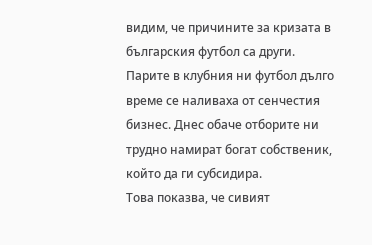видим, че причините за кризата в българския футбол са други.
Парите в клубния ни футбол дълго време се наливаха от сенчестия бизнес. Днес обаче отборите ни трудно намират богат собственик, който да ги субсидира.
Това показва, че сивият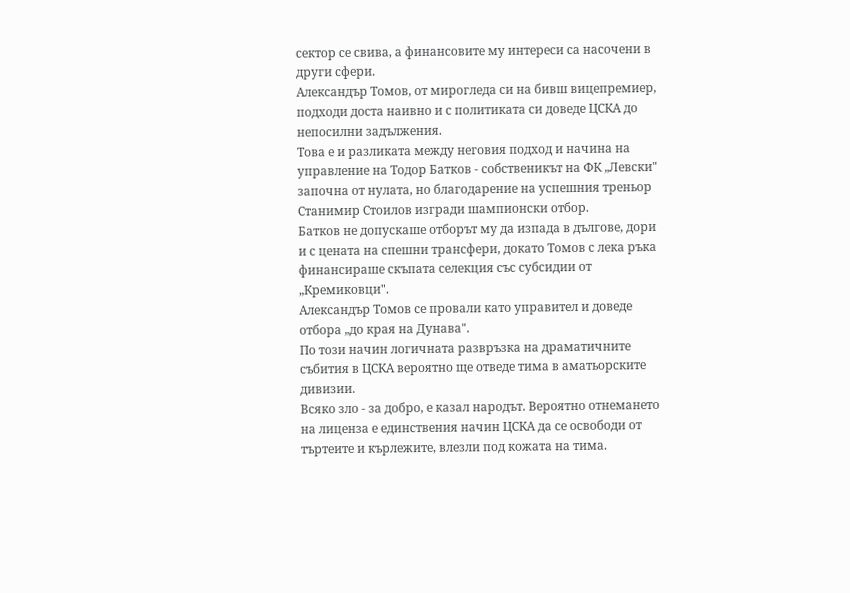сектор се свива, а финансовите му интереси са насочени в други сфери.
Александър Томов, от мирогледа си на бивш вицепремиер, подходи доста наивно и с политиката си доведе ЦСКА до непосилни задължения.
Това е и разликата между неговия подход и начина на управление на Тодор Батков - собственикът на ФК „Левски" започна от нулата, но благодарение на успешния треньор Станимир Стоилов изгради шампионски отбор.
Батков не допускаше отборът му да изпада в дългове, дори и с цената на спешни трансфери, докато Томов с лека ръка финансираше скъпата селекция със субсидии от „Кремиковци".
Александър Томов се провали като управител и доведе отбора „до края на Дунава".
По този начин логичната развръзка на драматичните събития в ЦСКА вероятно ще отведе тима в аматьорските дивизии.
Всяко зло - за добро, е казал народът. Вероятно отнемането на лиценза е единствения начин ЦСКА да се освободи от търтеите и кърлежите, влезли под кожата на тима.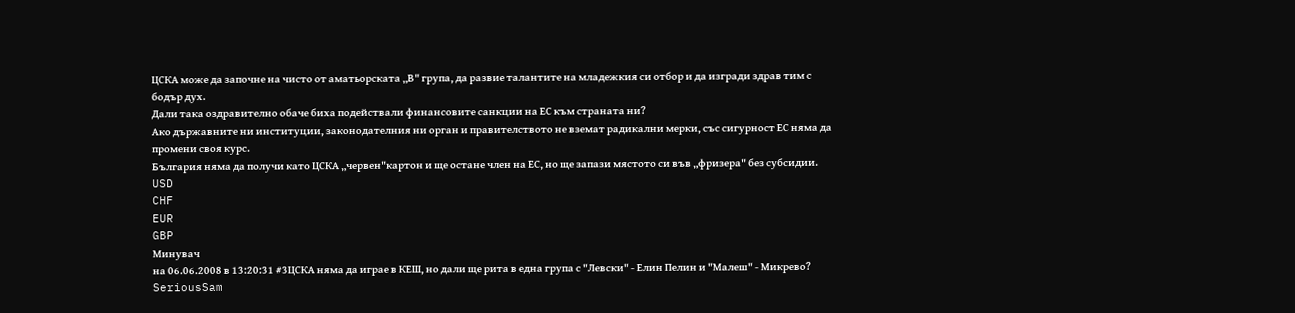ЦСКА може да започне на чисто от аматьорската „В" група, да развие талантите на младежкия си отбор и да изгради здрав тим с бодър дух.
Дали така оздравително обаче биха подействали финансовите санкции на ЕС към страната ни?
Ако държавните ни институции, законодателния ни орган и правителството не вземат радикални мерки, със сигурност ЕС няма да промени своя курс.
България няма да получи като ЦСКА „червен"картон и ще остане член на ЕС, но ще запази мястото си във „фризера" без субсидии.
USD
CHF
EUR
GBP
Минувач
на 06.06.2008 в 13:20:31 #3ЦСКА няма да играе в КЕШ, но дали ще рита в една група с "Левски" - Елин Пелин и "Малеш" - Микрево?
SeriousSam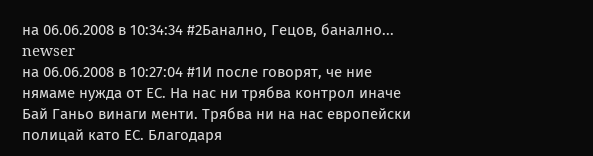на 06.06.2008 в 10:34:34 #2Банално, Гецов, банално...
newser
на 06.06.2008 в 10:27:04 #1И после говорят, че ние нямаме нужда от ЕС. На нас ни трябва контрол иначе Бай Ганьо винаги менти. Трябва ни на нас европейски полицай като ЕС. Благодаря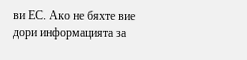ви ЕС. Ако не бяхте вие дори информацията за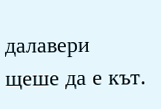далавери щеше да е кът.